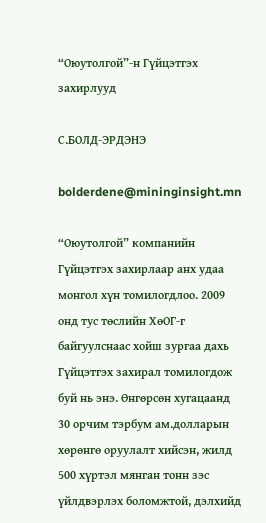“Оюутолгой”-н Гүйцэтгэх захирлууд

С.БОЛД-ЭРДЭНЭ

bolderdene@mininginsight.mn

“Оюутолгой” компанийн Гүйцэтгэх захирлаар анх удаа монгол хүн томилогдлоо. 2009 онд тус төслийн ХөОГ-г байгуулснаас хойш зургаа дахь Гүйцэтгэх захирал томилогдож буй нь энэ. Өнгөрсөн хугацаанд 30 орчим тэрбум ам.долларын хөрөнгө оруулалт хийсэн, жилд 500 хүртэл мянган тонн зэс үйлдвэрлэх боломжтой, дэлхийд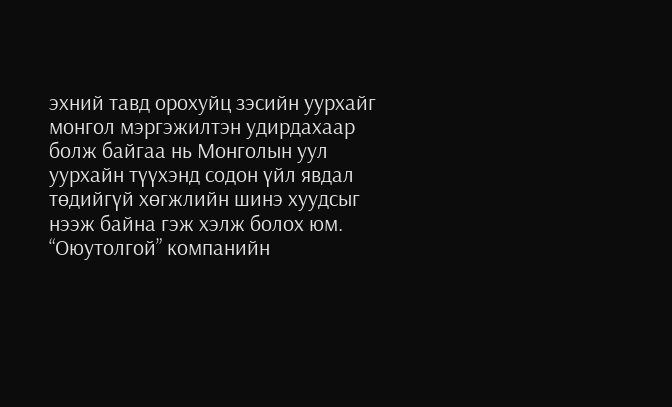эхний тавд орохуйц зэсийн уурхайг монгол мэргэжилтэн удирдахаар болж байгаа нь Монголын уул уурхайн түүхэнд содон үйл явдал төдийгүй хөгжлийн шинэ хуудсыг нээж байна гэж хэлж болох юм. “Оюутолгой” компанийн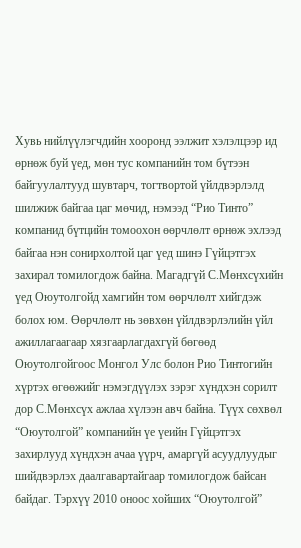Хувь нийлүүлэгчдийн хооронд ээлжит хэлэлцээр ид өрнөж буй үед, мөн тус компанийн том бүтээн байгуулалтууд шувтарч, тогтвортой үйлдвэрлэлд шилжиж байгаа цаг мөчид, нэмээд “Рио Тинто” компанид бүтцийн томоохон өөрчлөлт өрнөж эхлээд байгаа нэн сонирхолтой цаг үед шинэ Гүйцэтгэх захирал томилогдож байна. Магадгүй С.Мөнхсүхийн үед Оюутолгойд хамгийн том өөрчлөлт хийгдэж болох юм. Өөрчлөлт нь зөвхөн үйлдвэрлэлийн үйл ажиллагаагаар хязгаарлагдахгүй бөгөөд Оюутолгойгоос Монгол Улс болон Рио Тинтогийн хүртэх өгөөжийг нэмэгдүүлэх зэрэг хүндхэн сорилт дор С.Мөнхсүх ажлаа хүлээн авч байна. Түүх сөхвөл “Оюутолгой” компанийн үе үеийн Гүйцэтгэх захирлууд хүндхэн ачаа үүрч, амаргүй асуудлуудыг шийдвэрлэх даалгавартайгаар томилогдож байсан байдаг. Тэрхүү 2010 оноос хойших “Оюутолгой”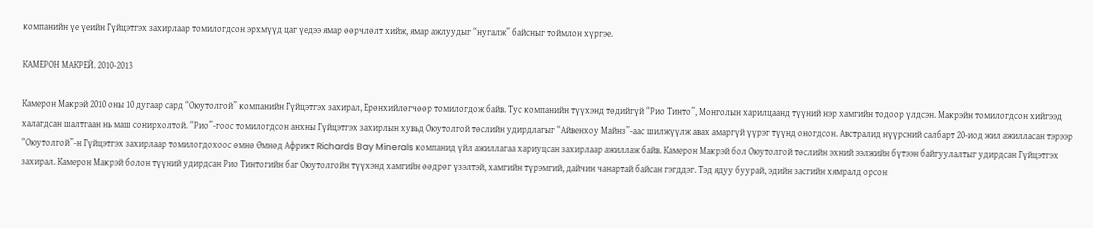компанийн үе үеийн Гүйцэтгэх захирлаар томилогдсон эрхмүүд цаг үедээ ямар өөрчлөлт хийж, ямар ажлуудыг “нугалж” байсныг тоймлон хүргэе.

КАМЕРОН МАКРЕЙ. 2010-2013

Камерон Макрэй 2010 оны 10 дугаар сард “Оюутолгой” компанийн Гүйцэтгэх захирал, Ерөнхийлөгчөөр томилогдож байв. Тус компанийн түүхэнд төдийгүй “Рио Тинто”, Монголын харилцаанд түүний нэр хамгийн тодоор үлдсэн. Макрэйн томилогдсон хийгээд халагдсан шалтгаан нь маш сонирхолтой. “Рио”-гоос томилогдсон анхны Гүйцэтгэх захирлын хувьд Оюутолгой төслийн удирдлагыг “Айвенхоу Майнз”-аас шилжүүлж авах амаргүй үүрэг түүнд оногдсон. Австралид нүүрсний салбарт 20-иод жил ажилласан тэрээр “Оюутолгой”-н Гүйцэтгэх захирлаар томилогдохоос өмнө Өмнөд Африкт Richards Bay Minerals компанид үйл ажиллагаа хариуцсан захирлаар ажиллаж байв. Камерон Макрэй бол Оюутолгой төслийн эхний ээлжийн бүтээн байгуулалтыг удирдсан Гүйцэтгэх захирал. Камерон Макрэй болон түүний удирдсан Рио Тинтогийн баг Оюутолгойн түүхэнд хамгийн өөдрөг үзэлтэй, хамгийн түрэмгий, дайчин чанартай байсан гэгддэг. Тэд ядуу буурай, эдийн засгийн хямралд орсон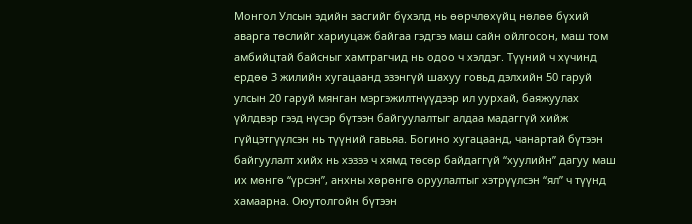Монгол Улсын эдийн засгийг бүхэлд нь өөрчлөхүйц нөлөө бүхий аварга төслийг хариуцаж байгаа гэдгээ маш сайн ойлгосон, маш том амбийцтай байсныг хамтрагчид нь одоо ч хэлдэг. Түүний ч хүчинд ердөө 3 жилийн хугацаанд эзэнгүй шахуу говьд дэлхийн 50 гаруй улсын 20 гаруй мянган мэргэжилтнүүдээр ил уурхай, баяжуулах үйлдвэр гээд нүсэр бүтээн байгуулалтыг алдаа мадаггүй хийж гүйцэтгүүлсэн нь түүний гавьяа. Богино хугацаанд, чанартай бүтээн байгуулалт хийх нь хэзээ ч хямд төсөр байдаггүй “хуулийн” дагуу маш их мөнгө “үрсэн”, анхны хөрөнгө оруулалтыг хэтрүүлсэн “ял” ч түүнд хамаарна. Оюутолгойн бүтээн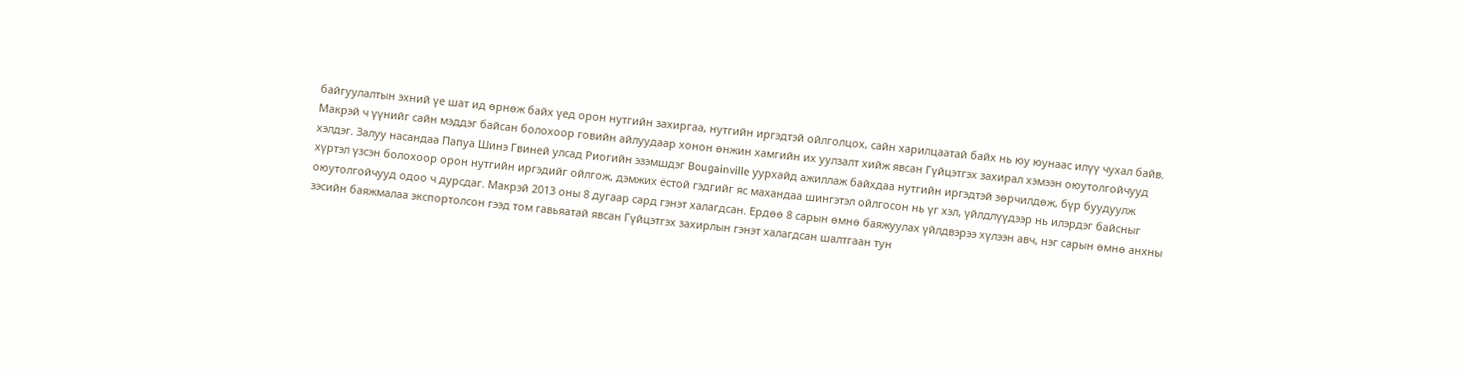байгуулалтын эхний үе шат ид өрнөж байх үед орон нутгийн захиргаа, нутгийн иргэдтэй ойлголцох, сайн харилцаатай байх нь юу юунаас илүү чухал байв. Макрэй ч үүнийг сайн мэддэг байсан болохоор говийн айлуудаар хонон өнжин хамгийн их уулзалт хийж явсан Гүйцэтгэх захирал хэмээн оюутолгойчууд хэлдэг. Залуу насандаа Папуа Шинэ Гвиней улсад Риогийн эзэмшдэг Bougainville уурхайд ажиллаж байхдаа нутгийн иргэдтэй зөрчилдөж, бүр буудуулж хүртэл үзсэн болохоор орон нутгийн иргэдийг ойлгож, дэмжих ёстой гэдгийг яс махандаа шингэтэл ойлгосон нь үг хэл, үйлдлүүдээр нь илэрдэг байсныг оюутолгойчууд одоо ч дурсдаг. Макрэй 2013 оны 8 дугаар сард гэнэт халагдсан. Ердөө 8 сарын өмнө баяжуулах үйлдвэрээ хүлээн авч, нэг сарын өмнө анхны зэсийн баяжмалаа экспортолсон гээд том гавьяатай явсан Гүйцэтгэх захирлын гэнэт халагдсан шалтгаан тун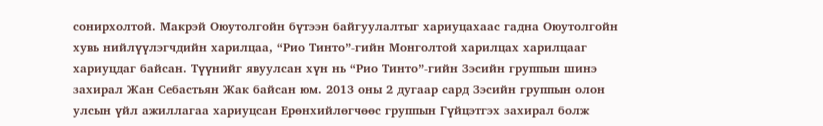сонирхолтой. Макрэй Оюутолгойн бүтээн байгуулалтыг хариуцахаас гадна Оюутолгойн хувь нийлүүлэгчдийн харилцаа, “Рио Тинто”-гийн Монголтой харилцах харилцааг хариуцдаг байсан. Түүнийг явуулсан хүн нь “Рио Тинто”-гийн Зэсийн группын шинэ захирал Жан Себастьян Жак байсан юм. 2013 оны 2 дугаар сард Зэсийн группын олон улсын үйл ажиллагаа хариуцсан Ерөнхийлөгчөөс группын Гүйцэтгэх захирал болж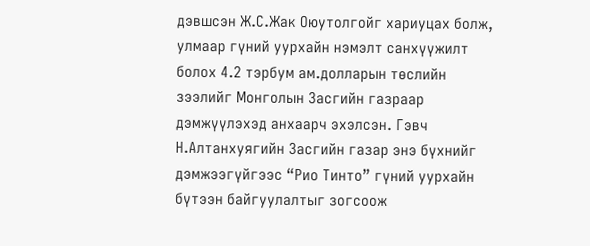дэвшсэн Ж.С.Жак Оюутолгойг хариуцах болж, улмаар гүний уурхайн нэмэлт санхүүжилт болох 4.2 тэрбум ам.долларын төслийн зээлийг Монголын Засгийн газраар дэмжүүлэхэд анхаарч эхэлсэн. Гэвч Н.Алтанхуягийн Засгийн газар энэ бүхнийг дэмжээгүйгээс “Рио Тинто” гүний уурхайн бүтээн байгуулалтыг зогсоож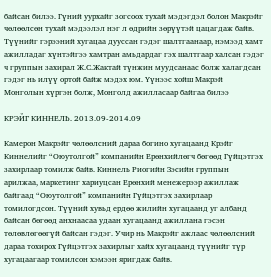байсан билээ. Гүний уурхайг зогсоох тухай мэдэгдэл болон Макрэйг чөлөөлсөн тухай мэдээлэл нэг л өдрийн зөрүүтэй цацагдаж байв. Түүнийг гэрээний хугацаа дууссан гэдэг шалтгаанаар, нэмээд хамт ажилладаг хүнтэйгээ хамтран амьдардаг гэх шалтгаар халсан гэдэг ч группын захирал Ж.С.Жактай түнжин муудсанаас болж халагдсан гэдэг нь илүү ортой байж мэдэх юм. Үүнээс хойш Макрэй Монголын хүргэн болж, Монголд ажилласаар байгаа билээ

КРЭЙГ КИННЕЛЬ. 2013.09-2014.09

Камерон Макрэйг чөлөөлсний дараа богино хугацаанд Крэйг Киннелийг “Оюутолгой” компанийн Ерөнхийлөгч бөгөөд Гүйцэтгэх захирлаар томилж байв. Киннель Риогийн Зэсийн группын арилжаа, маркетинг хариуцсан Ерөнхий менежерээр ажиллаж байгаад “Оюутолгой” компанийн Гүйцэтгэх захирлаар томилогдсон. Түүний хувьд ердөө жилийн хугацаанд уг албанд байсан бөгөөд анхнаасаа удаан хугацаанд ажиллана гэсэн төлөвлөгөөгүй байсан гэдэг. Учир нь Макрэйг ажлаас чөлөөлсний дараа тохирох Гүйцэтгэх захирлыг хайх хугацаанд түүнийг түр хугацаагаар томилсон хэмээн яригдаж байв.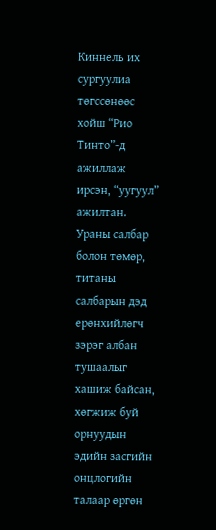Киннель их сургуулиа төгссөнөөс хойш “Рио Тинто”-д ажиллаж ирсэн, “уугуул” ажилтан. Ураны салбар болон төмөр, титаны салбарын дэд ерөнхийлөгч зэрэг албан тушаалыг хашиж байсан, хөгжиж буй орнуудын эдийн засгийн онцлогийн талаар өргөн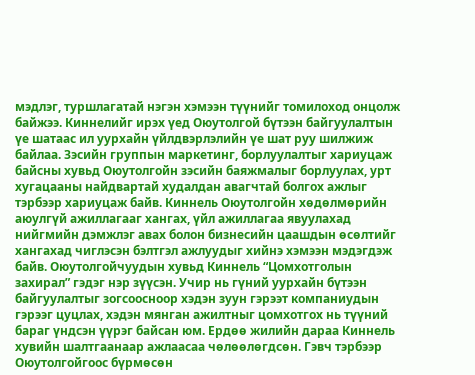мэдлэг, туршлагатай нэгэн хэмээн түүнийг томилоход онцолж байжээ. Киннелийг ирэх үед Оюутолгой бүтээн байгуулалтын үе шатаас ил уурхайн үйлдвэрлэлийн үе шат руу шилжиж байлаа. Зэсийн группын маркетинг, борлуулалтыг хариуцаж байсны хувьд Оюутолгойн зэсийн баяжмалыг борлуулах, урт хугацааны найдвартай худалдан авагчтай болгох ажлыг тэрбээр хариуцаж байв. Киннель Оюутолгойн хөдөлмөрийн аюулгүй ажиллагааг хангах, үйл ажиллагаа явуулахад нийгмийн дэмжлэг авах болон бизнесийн цаашдын өсөлтийг хангахад чиглэсэн бэлтгэл ажлуудыг хийнэ хэмээн мэдэгдэж байв. Оюутолгойчуудын хувьд Киннель “Цомхотголын захирал” гэдэг нэр зүүсэн. Учир нь гүний уурхайн бүтээн байгуулалтыг зогсоосноор хэдэн зуун гэрээт компаниудын гэрээг цуцлах, хэдэн мянган ажилтныг цомхотгох нь түүний бараг үндсэн үүрэг байсан юм. Ердөө жилийн дараа Киннель хувийн шалтгаанаар ажлаасаа чөлөөлөгдсөн. Гэвч тэрбээр Оюутолгойгоос бүрмөсөн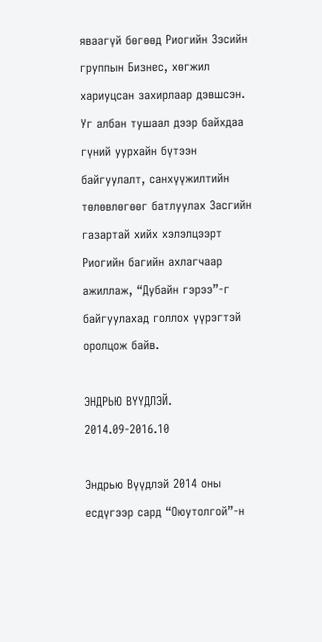яваагүй бөгөөд Риогийн Зэсийн группын Бизнес, хөгжил хариуцсан захирлаар дэвшсэн. Уг албан тушаал дээр байхдаа гүний уурхайн бүтээн байгуулалт, санхүүжилтийн төлөвлөгөөг батлуулах Засгийн газартай хийх хэлэлцээрт Риогийн багийн ахлагчаар ажиллаж, “Дубайн гэрээ”-г байгуулахад голлох үүрэгтэй оролцож байв.

ЭНДРЬЮ ВҮҮДЛЭЙ. 2014.09-2016.10

Эндрью Вүүдлэй 2014 оны есдүгээр сард “Оюутолгой”-н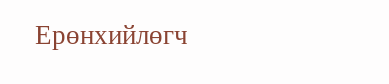Ерөнхийлөгч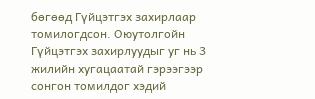бөгөөд Гүйцэтгэх захирлаар томилогдсон. Оюутолгойн Гүйцэтгэх захирлуудыг уг нь 3 жилийн хугацаатай гэрээгээр сонгон томилдог хэдий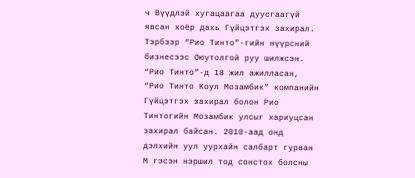ч Вүүдлэй хугацаагаа дуусгаагүй явсан хоёр дахь Гүйцэтгэх захирал. Тэрбээр “Рио Тинто”-гийн нүүрсний бизнесээс Оюутолгой руу шилжсэн. “Рио Тинто”-д 18 жил ажилласан, “Рио Тинто Коул Мозамбик” компанийн Гүйцэтгэх захирал болон Рио Тинтогийн Мозамбик улсыг хариуцсан захирал байсан. 2010-аад онд дэлхийн уул уурхайн салбарт гурван М гэсэн нэршил тод сонстох болсны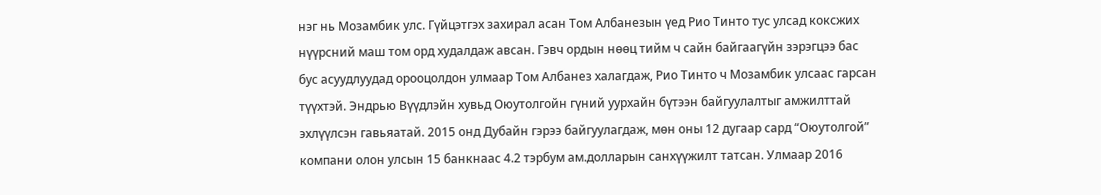нэг нь Мозамбик улс. Гүйцэтгэх захирал асан Том Албанезын үед Рио Тинто тус улсад коксжих нүүрсний маш том орд худалдаж авсан. Гэвч ордын нөөц тийм ч сайн байгаагүйн зэрэгцээ бас бус асуудлуудад орооцолдон улмаар Том Албанез халагдаж, Рио Тинто ч Мозамбик улсаас гарсан түүхтэй. Эндрью Вүүдлэйн хувьд Оюутолгойн гүний уурхайн бүтээн байгуулалтыг амжилттай эхлүүлсэн гавьяатай. 2015 онд Дубайн гэрээ байгуулагдаж, мөн оны 12 дугаар сард “Оюутолгой” компани олон улсын 15 банкнаас 4.2 тэрбум ам.долларын санхүүжилт татсан. Улмаар 2016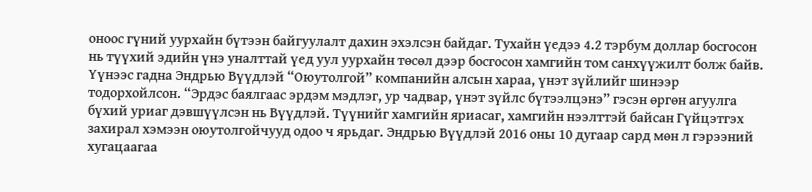оноос гүний уурхайн бүтээн байгуулалт дахин эхэлсэн байдаг. Тухайн үедээ 4.2 тэрбум доллар босгосон нь түүхий эдийн үнэ уналттай үед уул уурхайн төсөл дээр босгосон хамгийн том санхүүжилт болж байв. Үүнээс гадна Эндрью Вүүдлэй “Оюутолгой” компанийн алсын хараа, үнэт зүйлийг шинээр тодорхойлсон. “Эрдэс баялгаас эрдэм мэдлэг, ур чадвар, үнэт зүйлс бүтээлцэнэ” гэсэн өргөн агуулга бүхий уриаг дэвшүүлсэн нь Вүүдлэй. Түүнийг хамгийн яриасаг, хамгийн нээлттэй байсан Гүйцэтгэх захирал хэмээн оюутолгойчууд одоо ч ярьдаг. Эндрью Вүүдлэй 2016 оны 10 дугаар сард мөн л гэрээний хугацаагаа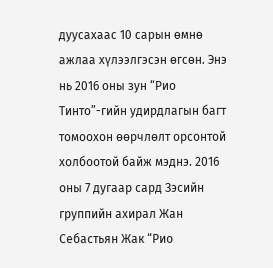дуусахаас 10 сарын өмнө ажлаа хүлээлгэсэн өгсөн. Энэ нь 2016 оны зун “Рио Тинто”-гийн удирдлагын багт томоохон өөрчлөлт орсонтой холбоотой байж мэднэ. 2016 оны 7 дугаар сард Зэсийн группийн ахирал Жан Себастьян Жак “Рио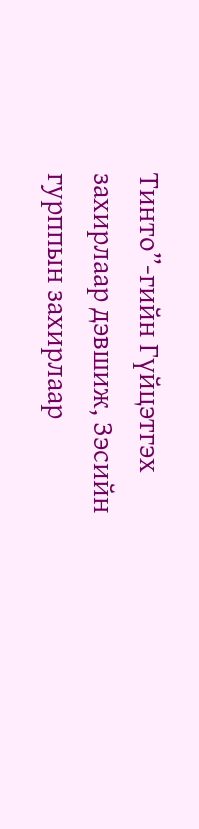Тинто”-гийн Гүйцэтгэх захирлаар дэвшиж, Зэсийн гурппын захирлаар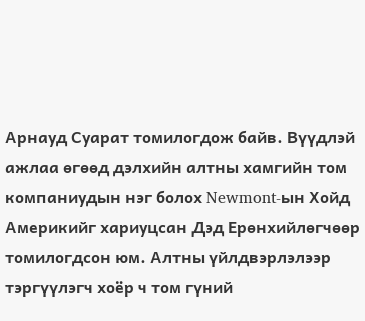Арнауд Суарат томилогдож байв. Вүүдлэй ажлаа өгөөд дэлхийн алтны хамгийн том компаниудын нэг болох Newmont-ын Хойд Америкийг хариуцсан Дэд Ерөнхийлөгчөөр томилогдсон юм. Алтны үйлдвэрлэлээр тэргүүлэгч хоёр ч том гүний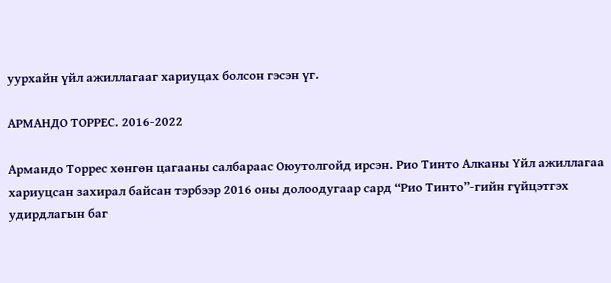уурхайн үйл ажиллагааг хариуцах болсон гэсэн үг.

АРМАНДО ТОРРЕС. 2016-2022

Армандо Торрес хөнгөн цагааны салбараас Оюутолгойд ирсэн. Рио Тинто Алканы Үйл ажиллагаа хариуцсан захирал байсан тэрбээр 2016 оны долоодугаар сард “Рио Тинто”-гийн гүйцэтгэх удирдлагын баг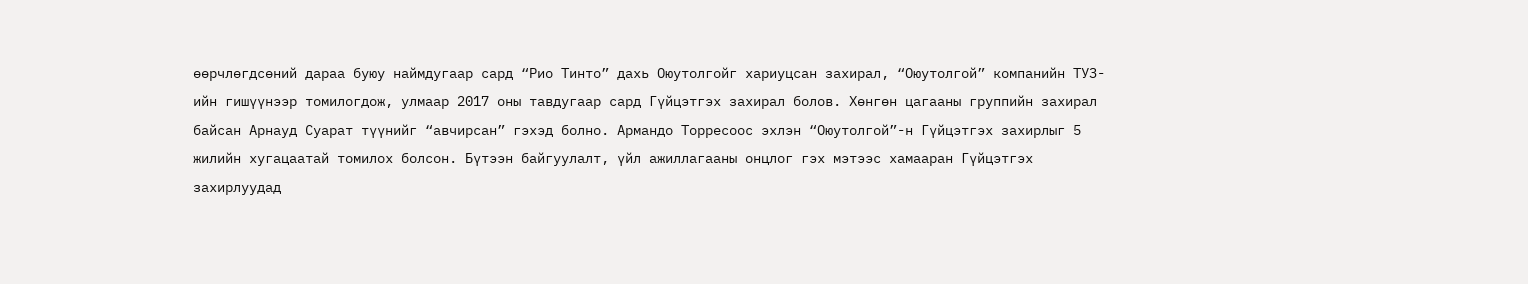өөрчлөгдсөний дараа буюу наймдугаар сард “Рио Тинто” дахь Оюутолгойг хариуцсан захирал, “Оюутолгой” компанийн ТУЗ-ийн гишүүнээр томилогдож, улмаар 2017 оны тавдугаар сард Гүйцэтгэх захирал болов. Хөнгөн цагааны группийн захирал байсан Арнауд Суарат түүнийг “авчирсан” гэхэд болно. Армандо Торресоос эхлэн “Оюутолгой”-н Гүйцэтгэх захирлыг 5 жилийн хугацаатай томилох болсон. Бүтээн байгуулалт, үйл ажиллагааны онцлог гэх мэтээс хамааран Гүйцэтгэх захирлуудад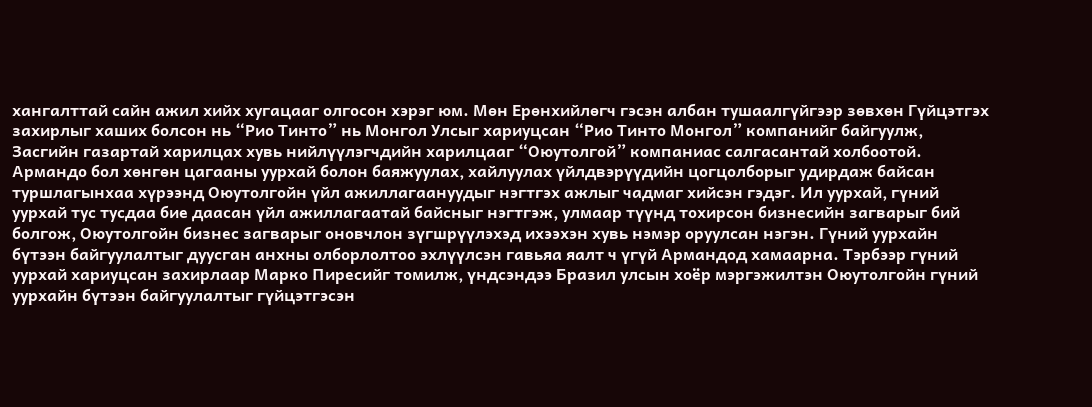хангалттай сайн ажил хийх хугацааг олгосон хэрэг юм. Мөн Ерөнхийлөгч гэсэн албан тушаалгүйгээр зөвхөн Гүйцэтгэх захирлыг хаших болсон нь “Рио Тинто” нь Монгол Улсыг хариуцсан “Рио Тинто Монгол” компанийг байгуулж, Засгийн газартай харилцах хувь нийлүүлэгчдийн харилцааг “Оюутолгой” компаниас салгасантай холбоотой. Армандо бол хөнгөн цагааны уурхай болон баяжуулах, хайлуулах үйлдвэрүүдийн цогцолборыг удирдаж байсан туршлагынхаа хүрээнд Оюутолгойн үйл ажиллагаануудыг нэгтгэх ажлыг чадмаг хийсэн гэдэг. Ил уурхай, гүний уурхай тус тусдаа бие даасан үйл ажиллагаатай байсныг нэгтгэж, улмаар түүнд тохирсон бизнесийн загварыг бий болгож, Оюутолгойн бизнес загварыг оновчлон зүгшрүүлэхэд ихээхэн хувь нэмэр оруулсан нэгэн. Гүний уурхайн бүтээн байгуулалтыг дуусган анхны олборлолтоо эхлүүлсэн гавьяа яалт ч үгүй Армандод хамаарна. Тэрбээр гүний уурхай хариуцсан захирлаар Марко Пиресийг томилж, үндсэндээ Бразил улсын хоёр мэргэжилтэн Оюутолгойн гүний уурхайн бүтээн байгуулалтыг гүйцэтгэсэн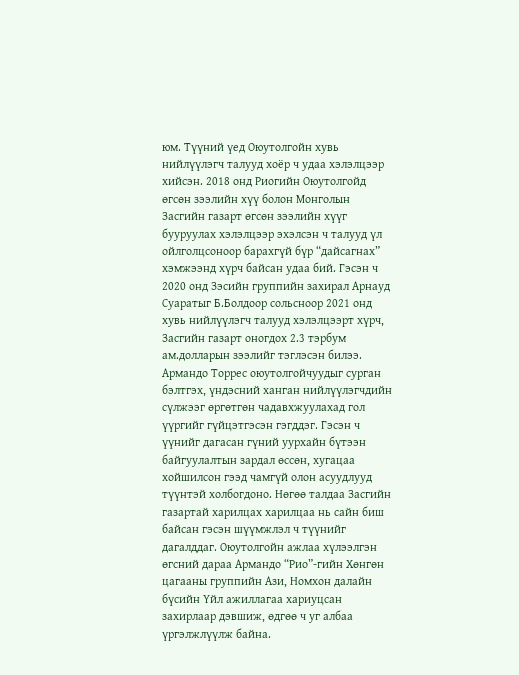юм. Түүний үед Оюутолгойн хувь нийлүүлэгч талууд хоёр ч удаа хэлэлцээр хийсэн. 2018 онд Риогийн Оюутолгойд өгсөн зээлийн хүү болон Монголын Засгийн газарт өгсөн зээлийн хүүг бууруулах хэлэлцээр эхэлсэн ч талууд үл ойлголцсоноор барахгүй бүр “дайсагнах” хэмжээнд хүрч байсан удаа бий. Гэсэн ч 2020 онд Зэсийн группийн захирал Арнауд Суаратыг Б.Болдоор сольсноор 2021 онд хувь нийлүүлэгч талууд хэлэлцээрт хүрч, Засгийн газарт оногдох 2.3 тэрбум ам.долларын зээлийг тэглэсэн билээ. Армандо Торрес оюутолгойчуудыг сурган бэлтгэх, үндэсний ханган нийлүүлэгчдийн сүлжээг өргөтгөн чадавхжуулахад гол үүргийг гүйцэтгэсэн гэгддэг. Гэсэн ч үүнийг дагасан гүний уурхайн бүтээн байгуулалтын зардал өссөн, хугацаа хойшилсон гээд чамгүй олон асуудлууд түүнтэй холбогдоно. Нөгөө талдаа Засгийн газартай харилцах харилцаа нь сайн биш байсан гэсэн шүүмжлэл ч түүнийг дагалддаг. Оюутолгойн ажлаа хүлээлгэн өгсний дараа Армандо “Рио”-гийн Хөнгөн цагааны группийн Ази, Номхон далайн бүсийн Үйл ажиллагаа хариуцсан захирлаар дэвшиж, өдгөө ч уг албаа үргэлжлүүлж байна.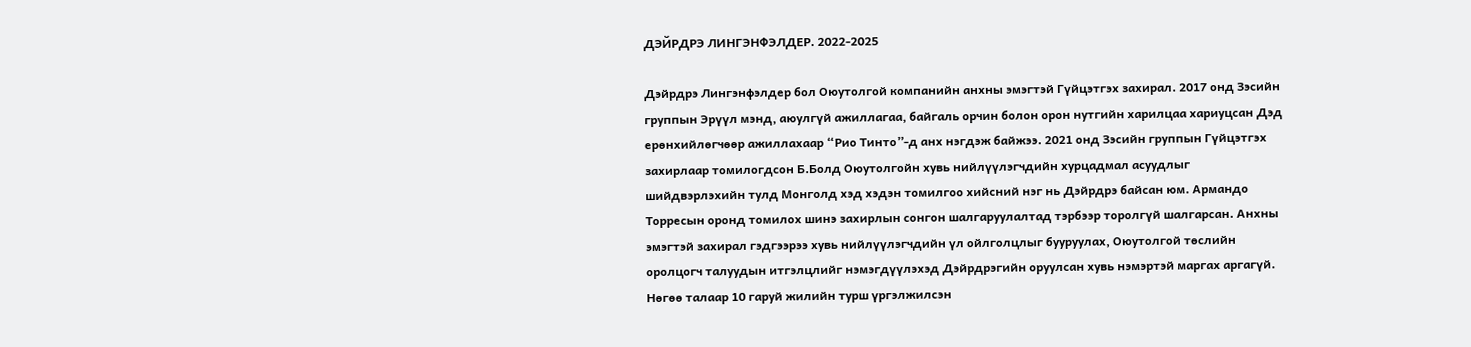ДЭЙРДРЭ ЛИНГЭНФЭЛДЕР. 2022-2025

Дэйрдрэ Лингэнфэлдер бол Оюутолгой компанийн анхны эмэгтэй Гүйцэтгэх захирал. 2017 онд Зэсийн группын Эрүүл мэнд, аюулгүй ажиллагаа, байгаль орчин болон орон нутгийн харилцаа хариуцсан Дэд ерөнхийлөгчөөр ажиллахаар “Рио Тинто”-д анх нэгдэж байжээ. 2021 онд Зэсийн группын Гүйцэтгэх захирлаар томилогдсон Б.Болд Оюутолгойн хувь нийлүүлэгчдийн хурцадмал асуудлыг шийдвэрлэхийн тулд Монголд хэд хэдэн томилгоо хийсний нэг нь Дэйрдрэ байсан юм. Армандо Торресын оронд томилох шинэ захирлын сонгон шалгаруулалтад тэрбээр торолгүй шалгарсан. Анхны эмэгтэй захирал гэдгээрээ хувь нийлүүлэгчдийн үл ойлголцлыг бууруулах, Оюутолгой төслийн оролцогч талуудын итгэлцлийг нэмэгдүүлэхэд Дэйрдрэгийн оруулсан хувь нэмэртэй маргах аргагүй. Нөгөө талаар 10 гаруй жилийн турш үргэлжилсэн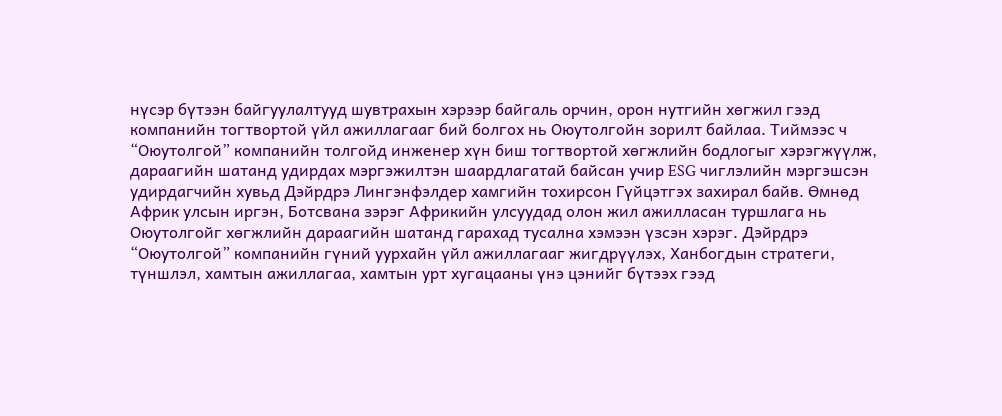нүсэр бүтээн байгуулалтууд шувтрахын хэрээр байгаль орчин, орон нутгийн хөгжил гээд компанийн тогтвортой үйл ажиллагааг бий болгох нь Оюутолгойн зорилт байлаа. Тиймээс ч “Оюутолгой” компанийн толгойд инженер хүн биш тогтвортой хөгжлийн бодлогыг хэрэгжүүлж, дараагийн шатанд удирдах мэргэжилтэн шаардлагатай байсан учир ESG чиглэлийн мэргэшсэн удирдагчийн хувьд Дэйрдрэ Лингэнфэлдер хамгийн тохирсон Гүйцэтгэх захирал байв. Өмнөд Африк улсын иргэн, Ботсвана зэрэг Африкийн улсуудад олон жил ажилласан туршлага нь Оюутолгойг хөгжлийн дараагийн шатанд гарахад тусална хэмээн үзсэн хэрэг. Дэйрдрэ “Оюутолгой” компанийн гүний уурхайн үйл ажиллагааг жигдрүүлэх, Ханбогдын стратеги, түншлэл, хамтын ажиллагаа, хамтын урт хугацааны үнэ цэнийг бүтээх гээд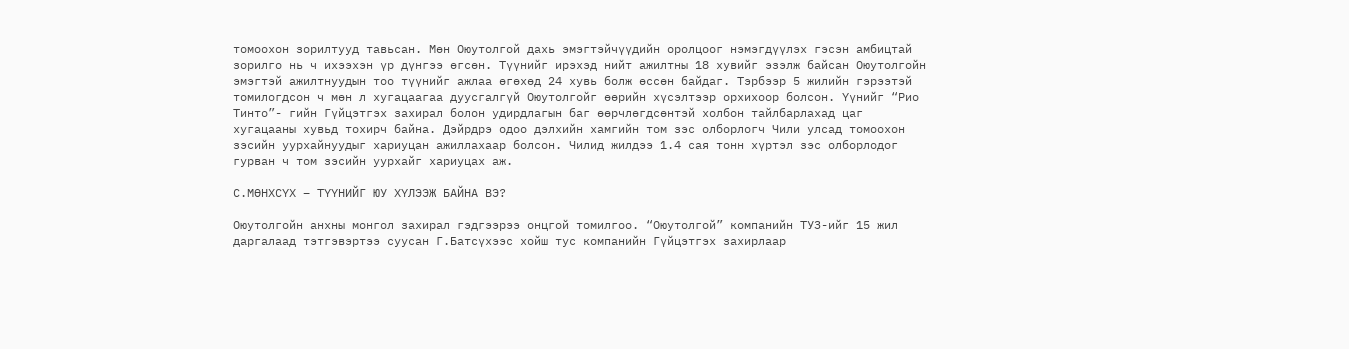томоохон зорилтууд тавьсан. Мөн Оюутолгой дахь эмэгтэйчүүдийн оролцоог нэмэгдүүлэх гэсэн амбицтай зорилго нь ч ихээхэн үр дүнгээ өгсөн. Түүнийг ирэхэд нийт ажилтны 18 хувийг эзэлж байсан Оюутолгойн эмэгтэй ажилтнуудын тоо түүнийг ажлаа өгөхөд 24 хувь болж өссөн байдаг. Тэрбээр 5 жилийн гэрээтэй томилогдсон ч мөн л хугацаагаа дуусгалгүй Оюутолгойг өөрийн хүсэлтээр орхихоор болсон. Үүнийг “Рио Тинто”- гийн Гүйцэтгэх захирал болон удирдлагын баг өөрчлөгдсөнтэй холбон тайлбарлахад цаг хугацааны хувьд тохирч байна. Дэйрдрэ одоо дэлхийн хамгийн том зэс олборлогч Чили улсад томоохон зэсийн уурхайнуудыг хариуцан ажиллахаар болсон. Чилид жилдээ 1.4 сая тонн хүртэл зэс олборлодог гурван ч том зэсийн уурхайг хариуцах аж.

С.МӨНХСҮХ – ТҮҮНИЙГ ЮУ ХҮЛЭЭЖ БАЙНА ВЭ?

Оюутолгойн анхны монгол захирал гэдгээрээ онцгой томилгоо. “Оюутолгой” компанийн ТУЗ-ийг 15 жил даргалаад тэтгэвэртээ суусан Г.Батсүхээс хойш тус компанийн Гүйцэтгэх захирлаар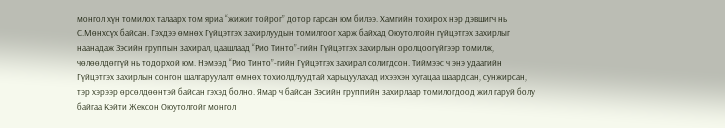монгол хүн томилох талаарх том яриа “жижиг тойрог” дотор гарсан юм билээ. Хамгийн тохирох нэр дэвшигч нь С.Мөнхсүх байсан. Гэхдээ өмнөх Гүйцэтгэх захирлуудын томилгоог харж байхад Оюутолгойн гүйцэтгэх захирлыг наанадаж Зэсийн группын захирал, цаашлаад “Рио Тинто”-гийн Гүйцэтгэх захирлын оролцоогүйгээр томилж, чөлөөлдөггүй нь тодорхой юм. Нэмээд “Рио Тинто”-гийн Гүйцэтгэх захирал солигдсон. Тиймээс ч энэ удаагийн Гүйцэтгэх захирлын сонгон шалгаруулалт өмнөх тохиолдлуудтай харьцуулахад ихээхэн хугацаа шаардсан, сунжирсан, тэр хэрээр өрсөлдөөнтэй байсан гэхэд болно. Ямар ч байсан Зэсийн группийн захирлаар томилогдоод жил гаруй болу байгаа Кэйти Жексон Оюутолгойг монгол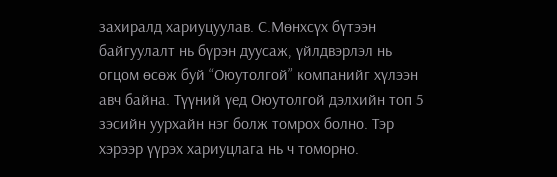захиралд хариуцуулав. С.Мөнхсүх бүтээн байгуулалт нь бүрэн дуусаж, үйлдвэрлэл нь огцом өсөж буй “Оюутолгой” компанийг хүлээн авч байна. Түүний үед Оюутолгой дэлхийн топ 5 зэсийн уурхайн нэг болж томрох болно. Тэр хэрээр үүрэх хариуцлага нь ч томорно.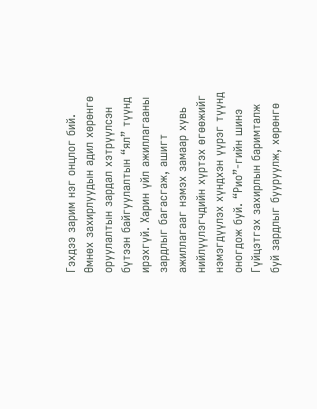Гэхдээ зарим нэг онцлог бий. Өмнөх захирлуудын адил хөрөнгө оруулалтын зардал хэтрүүлсэн бүтээн байгуулалтын “ял” түүнд ирэхгүй. Харин үйл ажиллагааны зардлыг багасгаж, ашигт ажиллагааг нэмэх замаар хувь нийлүүлэгчдийн хүртэх өгөөжийг нэмэгдүүлэх хүндхэн үүрэг түүнд оногдож буй. “Рио”-гийн шинэ Гүйцэтгэх захирлын баримталж буй зардлыг бууруулж, хөрөнгө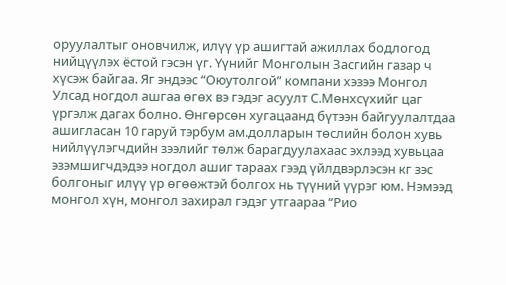оруулалтыг оновчилж, илүү үр ашигтай ажиллах бодлогод нийцүүлэх ёстой гэсэн үг. Үүнийг Монголын Засгийн газар ч хүсэж байгаа. Яг эндээс “Оюутолгой” компани хэзээ Монгол Улсад ногдол ашгаа өгөх вэ гэдэг асуулт С.Мөнхсүхийг цаг үргэлж дагах болно. Өнгөрсөн хугацаанд бүтээн байгуулалтдаа ашигласан 10 гаруй тэрбум ам.долларын төслийн болон хувь нийлүүлэгчдийн зээлийг төлж барагдуулахаас эхлээд хувьцаа эзэмшигчдэдээ ногдол ашиг тараах гээд үйлдвэрлэсэн кг зэс болгоныг илүү үр өгөөжтэй болгох нь түүний үүрэг юм. Нэмээд монгол хүн, монгол захирал гэдэг утгаараа “Рио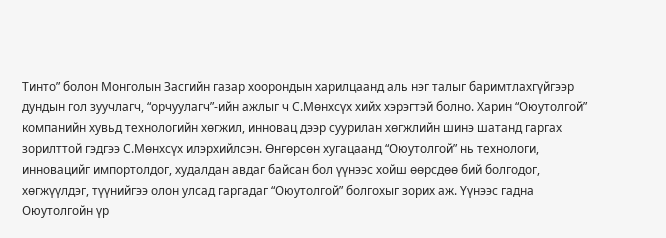Тинто” болон Монголын Засгийн газар хоорондын харилцаанд аль нэг талыг баримтлахгүйгээр дундын гол зуучлагч, “орчуулагч”-ийн ажлыг ч С.Мөнхсүх хийх хэрэгтэй болно. Харин “Оюутолгой” компанийн хувьд технологийн хөгжил, инновац дээр суурилан хөгжлийн шинэ шатанд гаргах зорилттой гэдгээ С.Мөнхсүх илэрхийлсэн. Өнгөрсөн хугацаанд “Оюутолгой” нь технологи, инновацийг импортолдог, худалдан авдаг байсан бол үүнээс хойш өөрсдөө бий болгодог, хөгжүүлдэг, түүнийгээ олон улсад гаргадаг “Оюутолгой” болгохыг зорих аж. Үүнээс гадна Оюутолгойн үр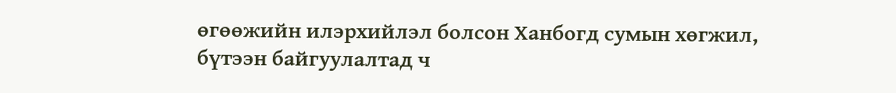өгөөжийн илэрхийлэл болсон Ханбогд сумын хөгжил, бүтээн байгуулалтад ч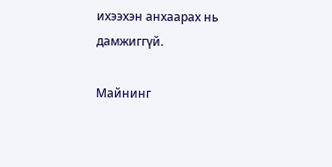ихээхэн анхаарах нь дамжиггүй.

Майнинг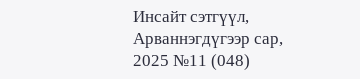Инсайт сэтгүүл, Арваннэгдүгээр сар, 2025 №11 (048)